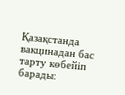Қазақстанда вакцинадан бас тарту көбейіп барады: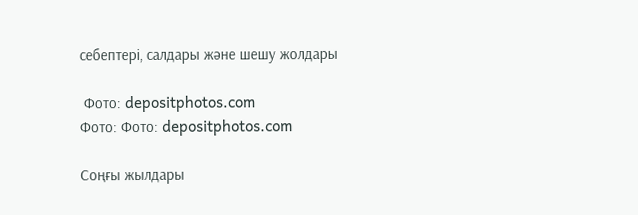себептері, салдары және шешу жолдары

 Фото: depositphotos.com
Фото: Фото: depositphotos.com

Соңғы жылдары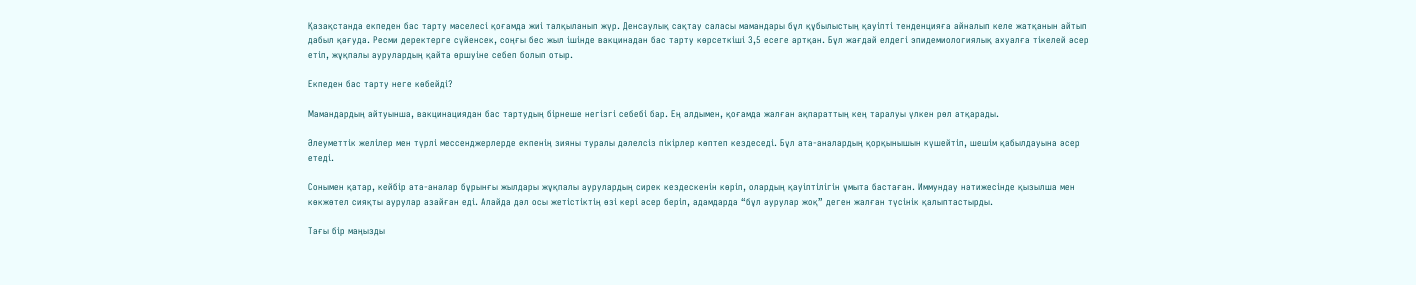Қазақстанда екпеден бас тарту мәселесі қоғамда жиі талқыланып жүр. Денсаулық сақтау саласы мамандары бұл құбылыстың қауіпті тенденцияға айналып келе жатқанын айтып дабыл қағуда. Ресми деректерге сүйенсек, соңғы бес жыл ішінде вакцинадан бас тарту көрсеткіші 3,5 есеге артқан. Бұл жағдай елдегі эпидемиологиялық ахуалға тікелей әсер етіп, жұқпалы аурулардың қайта өршуіне себеп болып отыр.

Екпеден бас тарту неге көбейді?

Мамандардың айтуынша, вакцинациядан бас тартудың бірнеше негізгі себебі бар. Ең алдымен, қоғамда жалған ақпараттың кең таралуы үлкен рөл атқарады.

Әлеуметтік желілер мен түрлі мессенджерлерде екпенің зияны туралы дәлелсіз пікірлер көптеп кездеседі. Бұл ата-аналардың қорқынышын күшейтіп, шешім қабылдауына әсер етеді.

Сонымен қатар, кейбір ата-аналар бұрынғы жылдары жұқпалы аурулардың сирек кездескенін көріп, олардың қауіптілігін ұмыта бастаған. Иммундау нәтижесінде қызылша мен көкжөтел сияқты аурулар азайған еді. Алайда дәл осы жетістіктің өзі кері әсер беріп, адамдарда “бұл аурулар жоқ” деген жалған түсінік қалыптастырды.

Тағы бір маңызды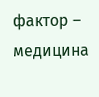фактор – медицина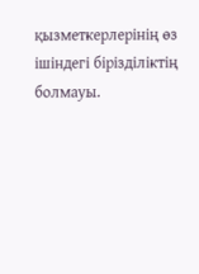қызметкерлерінің өз ішіндегі бірізділіктің болмауы.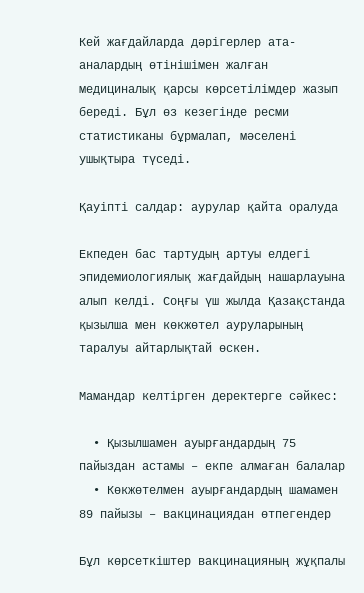Кей жағдайларда дәрігерлер ата-аналардың өтінішімен жалған медициналық қарсы көрсетілімдер жазып береді. Бұл өз кезегінде ресми статистиканы бұрмалап, мәселені ушықтыра түседі.

Қауіпті салдар: аурулар қайта оралуда

Екпеден бас тартудың артуы елдегі эпидемиологиялық жағдайдың нашарлауына алып келді. Соңғы үш жылда Қазақстанда қызылша мен көкжөтел ауруларының таралуы айтарлықтай өскен.

Мамандар келтірген деректерге сәйкес:

  • Қызылшамен ауырғандардың 75 пайыздан астамы – екпе алмаған балалар
  • Көкжөтелмен ауырғандардың шамамен 89 пайызы – вакцинациядан өтпегендер

Бұл көрсеткіштер вакцинацияның жұқпалы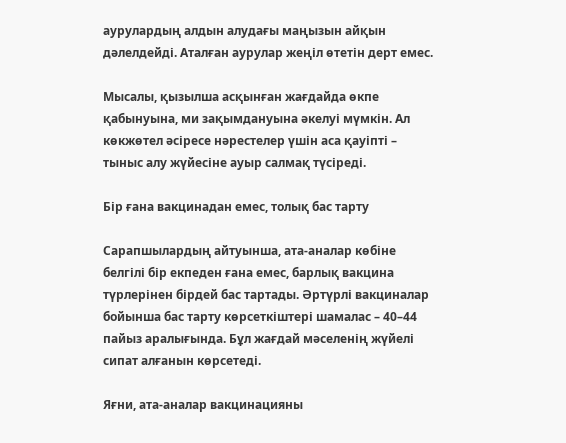аурулардың алдын алудағы маңызын айқын дәлелдейді. Аталған аурулар жеңіл өтетін дерт емес.

Мысалы, қызылша асқынған жағдайда өкпе қабынуына, ми зақымдануына әкелуі мүмкін. Ал көкжөтел әсіресе нәрестелер үшін аса қауіпті – тыныс алу жүйесіне ауыр салмақ түсіреді.

Бір ғана вакцинадан емес, толық бас тарту

Сарапшылардың айтуынша, ата-аналар көбіне белгілі бір екпеден ғана емес, барлық вакцина түрлерінен бірдей бас тартады. Әртүрлі вакциналар бойынша бас тарту көрсеткіштері шамалас – 40–44 пайыз аралығында. Бұл жағдай мәселенің жүйелі сипат алғанын көрсетеді.

Яғни, ата-аналар вакцинацияны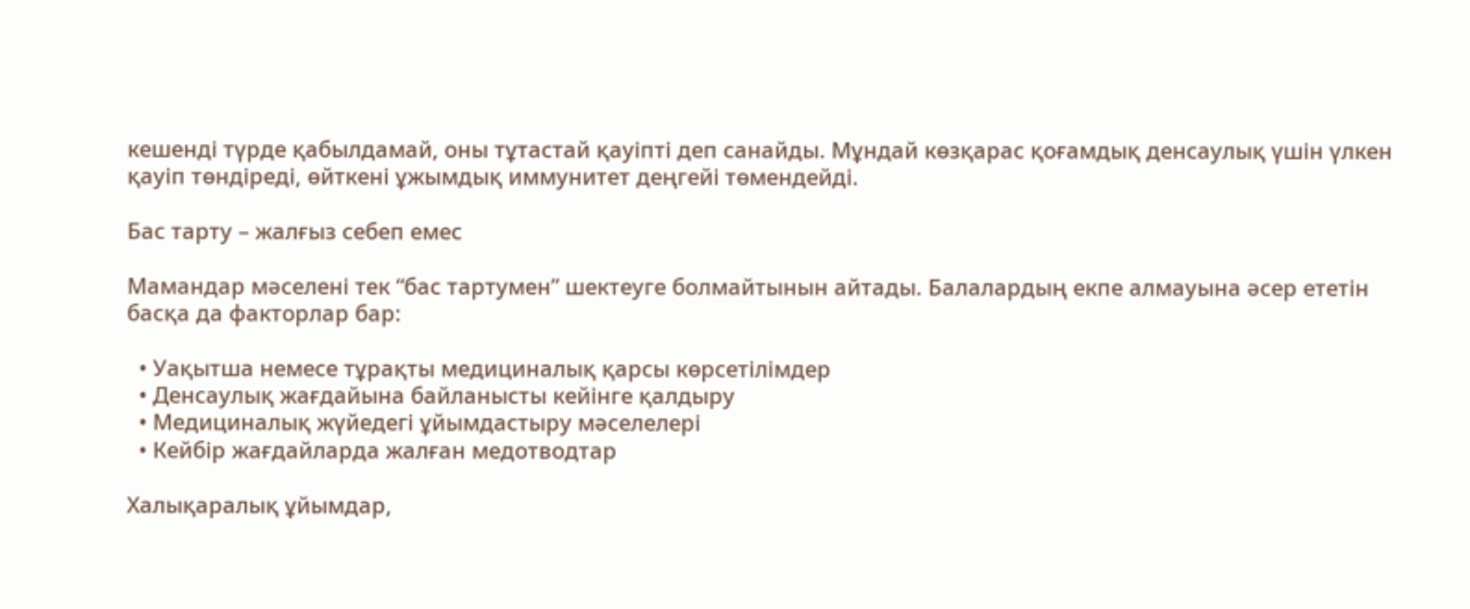кешенді түрде қабылдамай, оны тұтастай қауіпті деп санайды. Мұндай көзқарас қоғамдық денсаулық үшін үлкен қауіп төндіреді, өйткені ұжымдық иммунитет деңгейі төмендейді.

Бас тарту – жалғыз себеп емес

Мамандар мәселені тек “бас тартумен” шектеуге болмайтынын айтады. Балалардың екпе алмауына әсер ететін басқа да факторлар бар:

  • Уақытша немесе тұрақты медициналық қарсы көрсетілімдер
  • Денсаулық жағдайына байланысты кейінге қалдыру
  • Медициналық жүйедегі ұйымдастыру мәселелері
  • Кейбір жағдайларда жалған медотводтар

Халықаралық ұйымдар,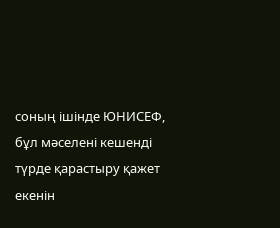соның ішінде ЮНИСЕФ, бұл мәселені кешенді түрде қарастыру қажет екенін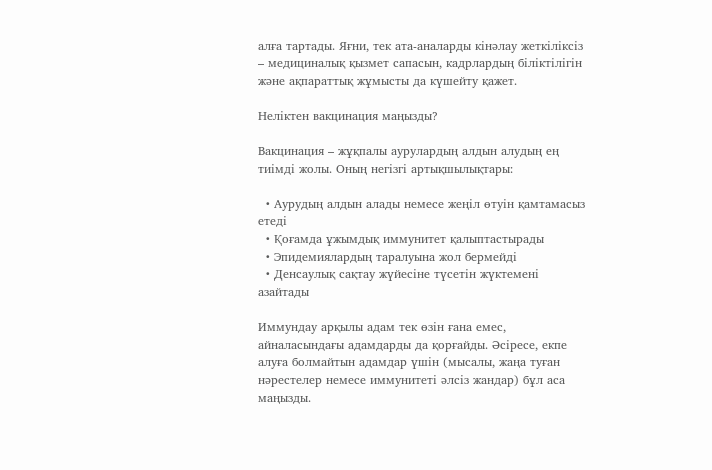алға тартады. Яғни, тек ата-аналарды кінәлау жеткіліксіз – медициналық қызмет сапасын, кадрлардың біліктілігін және ақпараттық жұмысты да күшейту қажет.

Неліктен вакцинация маңызды?

Вакцинация – жұқпалы аурулардың алдын алудың ең тиімді жолы. Оның негізгі артықшылықтары:

  • Аурудың алдын алады немесе жеңіл өтуін қамтамасыз етеді
  • Қоғамда ұжымдық иммунитет қалыптастырады
  • Эпидемиялардың таралуына жол бермейді
  • Денсаулық сақтау жүйесіне түсетін жүктемені азайтады

Иммундау арқылы адам тек өзін ғана емес, айналасындағы адамдарды да қорғайды. Әсіресе, екпе алуға болмайтын адамдар үшін (мысалы, жаңа туған нәрестелер немесе иммунитеті әлсіз жандар) бұл аса маңызды.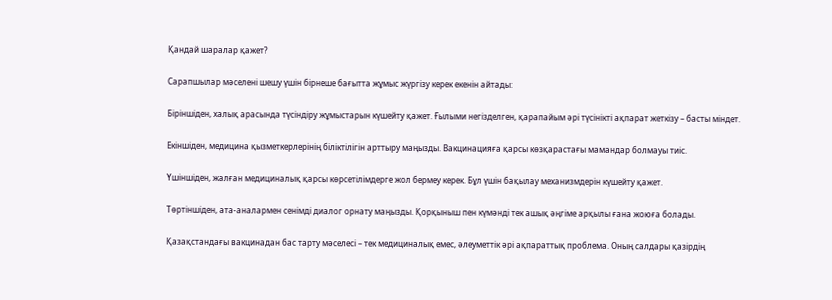Қандай шаралар қажет?

Сарапшылар мәселені шешу үшін бірнеше бағытта жұмыс жүргізу керек екенін айтады:

Біріншіден, халық арасында түсіндіру жұмыстарын күшейту қажет. Ғылыми негізделген, қарапайым әрі түсінікті ақпарат жеткізу – басты міндет.

Екіншіден, медицина қызметкерлерінің біліктілігін арттыру маңызды. Вакцинацияға қарсы көзқарастағы мамандар болмауы тиіс.

Үшіншіден, жалған медициналық қарсы көрсетілімдерге жол бермеу керек. Бұл үшін бақылау механизмдерін күшейту қажет.

Төртіншіден, ата-аналармен сенімді диалог орнату маңызды. Қорқыныш пен күмәнді тек ашық әңгіме арқылы ғана жоюға болады.

Қазақстандағы вакцинадан бас тарту мәселесі – тек медициналық емес, әлеуметтік әрі ақпараттық проблема. Оның салдары қазірдің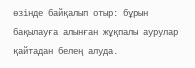өзінде байқалып отыр: бұрын бақылауға алынған жұқпалы аурулар қайтадан белең алуда.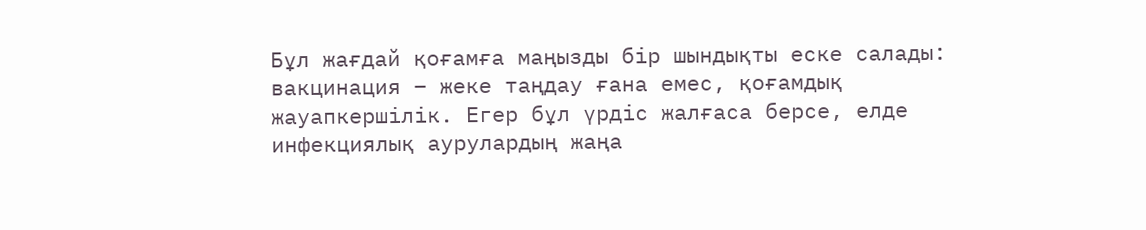Бұл жағдай қоғамға маңызды бір шындықты еске салады: вакцинация – жеке таңдау ғана емес, қоғамдық жауапкершілік. Егер бұл үрдіс жалғаса берсе, елде инфекциялық аурулардың жаңа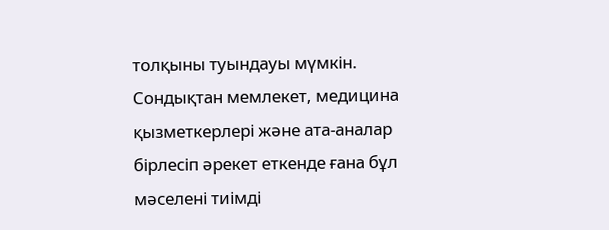толқыны туындауы мүмкін. Сондықтан мемлекет, медицина қызметкерлері және ата-аналар бірлесіп әрекет еткенде ғана бұл мәселені тиімді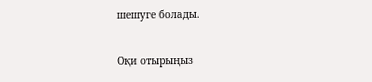шешуге болады.

Оқи отырыңыз